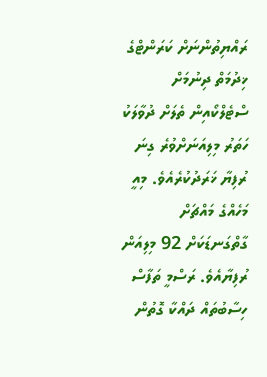ރައްޔިތުންނަށް ކަރަންޓްގެ ޚިދުމަތް ދިނުމަށް ސްޓެލްކޯއިން ތެލަށް ދުވާލަކު ހަތަރު މިލިއަނަށްވުރެ ގިނަ ރުފިޔާ ޚަރަދުކުރެއެވެ. މިއީ މަހެއްގެ މައްޗަށް ގާތްގަނޑަކަށް 92 މިލިއަން ރުފިޔާއެވެ. ރަސްމީ ތަފާސް ހިސާބުތައް ދައްކާ ގޮތުން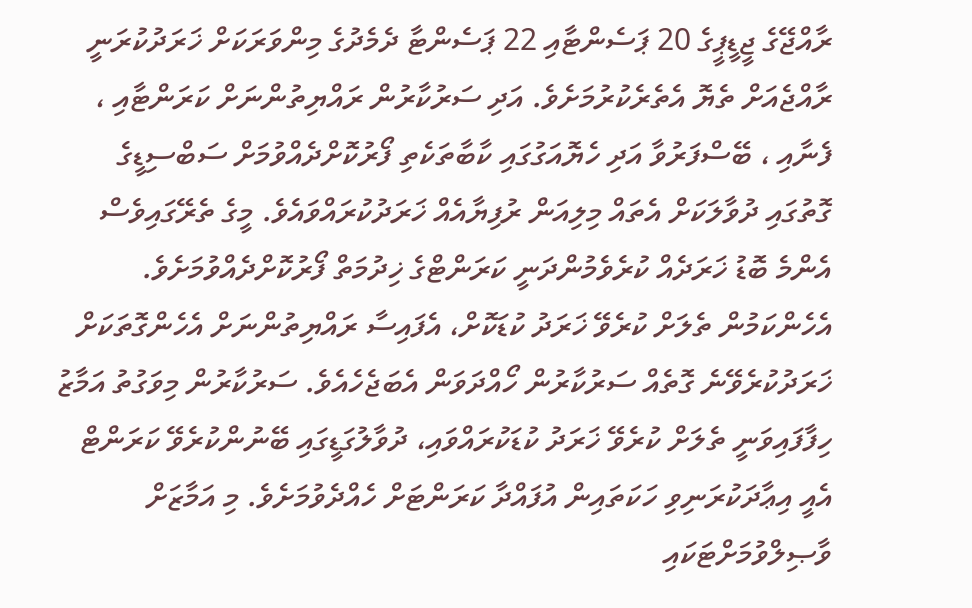ރާއްޖޭގެ ޖީޑީޕީގެ 20 ޕަސެންޓާއި 22 ޕަސެންޓާ ދެމެދުގެ މިންވަރަކަށް ޚަރަދުކުރަނީ ރާއްޖެއަށް ތެޔޮ އެތެރެކުރުމަށެވެ. އަދި ސަރުކާރުން ރައްޔިތުންނަށް ކަރަންޓާއި ، ފެނާއި ، ބޭސްފަރުވާ އަދި ހެޔޮއަގުގައި ކާބާތަކެތި ފޯރުކޮށްދެއްވުމަށް ސަބްސިޑީގެ ގޮތުގައި ދުވާލަކަށް އެތައް މިލިއަން ރުފިޔާއެއް ޚަރަދުކުރައްވައެވެ. މީގެ ތެރޭގައިވެސް އެންމެ ބޮޑު ޚަރަދެއް ކުރެވެމުންދަނީ ކަރަންޓްގެ ޚިދުމަތް ފޯރުކޮށްދެއްވުމަށެވެ. އެހެންކަމުން ތެލަށް ކުރެވޭ ޚަރަދު ކުޑަކޮށް، އެފައިސާ ރައްޔިތުންނަށް އެހެންގޮތަކަށް ޚަރަދުކުރެވޭނެ ގޮތެއް ސަރުކާރުން ހޯއްދަވަން އެބަޖެހެއެވެ. ސަރުކާރުން މިވަގުތު އަމާޒު ހިފާފައިވަނީ ތެލަށް ކުރެވޭ ޚަރަދު ކުޑަކުރައްވައި، ދުވާލުގަޑީގައި ބޭނުންކުރެވޭ ކަރަންޓް އެއީ އިޢާދަކުރަނިވި ހަކަތައިން އުފައްދާ ކަރަންޓަށް ހެއްދެވުމަށެވެ. މި އަމާޒަށް ވާޞިލްވުމަށްޓަކައި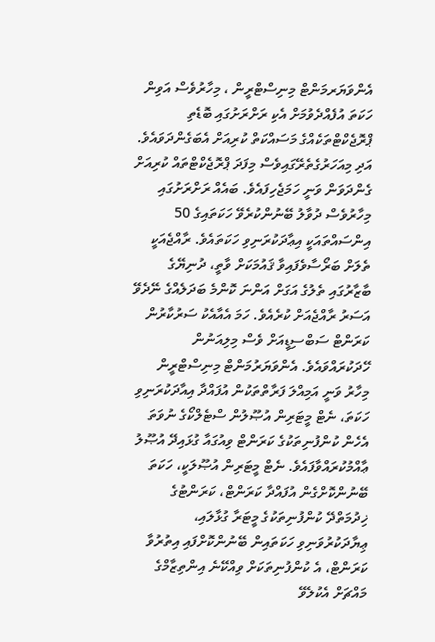އެންވަޔަރމަންޓް މިނިސްޓްރީން ، މިހާރުވެސް އަވިން ހަކަތަ އުފެއްދެވުމަށް އެކި ރަށްރަށުގައި ބޮޑެތި ޕްރޮޖެކްޓްތަކެއްގެ މަސައްކަތް ކުރިއަށް އެބަގެންދަވައެވެ. އަދި މިއަހަރުގެތެރޭގައިވެސް މިފަދަ ޕްރޮޖެކްޓްތައް ކުރިއަށް ގެންދަވަން ވަނީ ހަމަޖެހިފައެވެ. ބައެއް ރަށްރަށުގައި މިހާރުވެސް ދުވާލު ބޭނުންކުރެވޭ ހަކަތައިގެ 50 އިންސައްތައަކީ އިޢާދަކުރަނިވި ހަކަތައެވެ. ރާއްޖެއަކީ ތެލަށް ބަރޯސާވެފައިވާ ޤައުމަކަށް ވާތީ، ދުނިޔޭގެ ބާޒާރުގައި ތެލުގެ އަގަށް އަންނަ ކޮންމެ ބަދަލެއްގެ ނޭދެވޭ އަސަރު ރާއްޖެއަށް ކުރެއެވެ. ހަމަ އެއާއެކު ސަރުކާރުން ކަރަންޓް ސަބްސިޑީއަށް ވެސް މިލިއަނުން ހޭދަކުރައްވައެވެ. އެންވަޔަރުމަންޓް މިނިސްޓްރީން މިހާރު ވަނީ އަމިއްލަ ފަރާތްތަކުން އުފައްދާ އިއާދަކުރަނިވި ހަކަތަ، ނެޓް މީޓަރިން އުޞޫލުން ސްޓެލްކޯގެ ނުވަތަ އެހެން ކުންފުނިތަކުގެ ކަރަންޓް ވިއުގައާ ގުޅައިދޭ އުޞޫލު ޢާއްމުކުރައްވާފައެވެ. ނެޓް މީޓަރިން އުޞޫލަކީ، ހަކަތަ ބޭނުންކޮށްގެން އުފައްދާ ކަރަންޓް، ކަރަންޓުގެ ޚިދުމަތްދޭ ކުންފުނިތަކުގެ މީޓަރާ ގުޅާލައި، ޢިޔާދަކުރުވަނިވި ހަކަތައިން ބޭނުންކޮށްފައި އިތުރުވާ ކަރަންޓް، އެ ކުންފުނިތަކަށް ވިއްކޭނެ އިންތިޒާމްގެ މައްޗަށް އެކުލެވޭ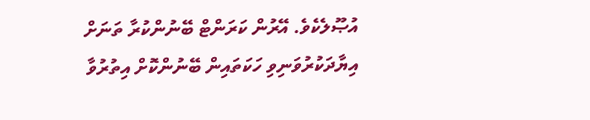އުޞޫލެކެވެ. އޭރުން ކަރަންޓް ބޭނުންކުރާ ތަނަށް އިޔާދަކުރުވަނިވި ހަކަތައިން ބޭނުންކޮށް އިތުރުވާ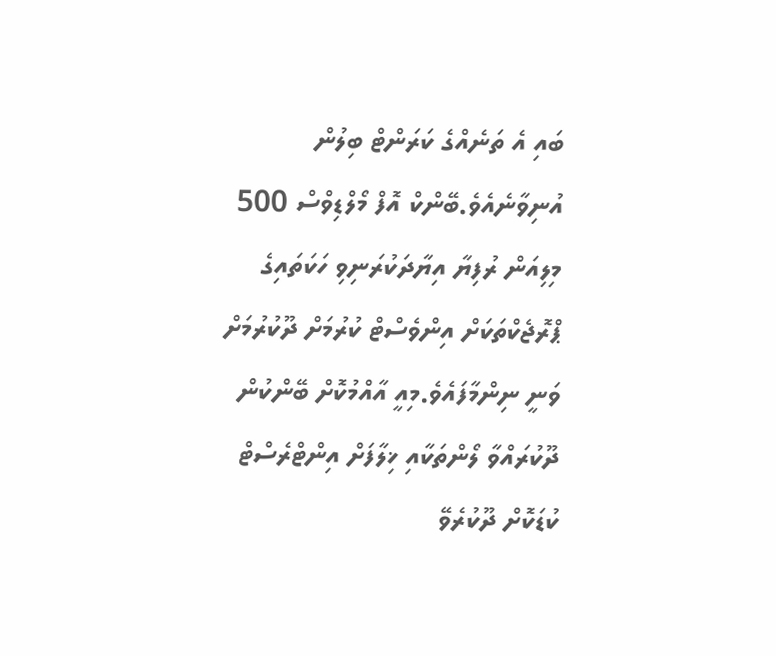ބައި އެ ތަނެއްގެ ކަރަންޓް ބިލުން އުނިވާނެއެވެ.ބޭންކް އޮފް މޯލްޑިވްސް 500 މިލިއަން ރުފިޔާ އިޔާދަކުރަނިވި ހަކަތައިގެ ޕްރޮޖެކްތަކަށް އިންވެސްޓް ކުރުމަށް ދޫކުރުމަށް ވަނީ ނިންމާފައެވެ.މިއީ އާއްމުކޮށް ބޭންކުން ދޫކުރައްވާ ލޯންތަކާއި ޚިލާފަށް އިންޓްރެސްޓް ކުޑަކޮށް ދޫކުރެވޭ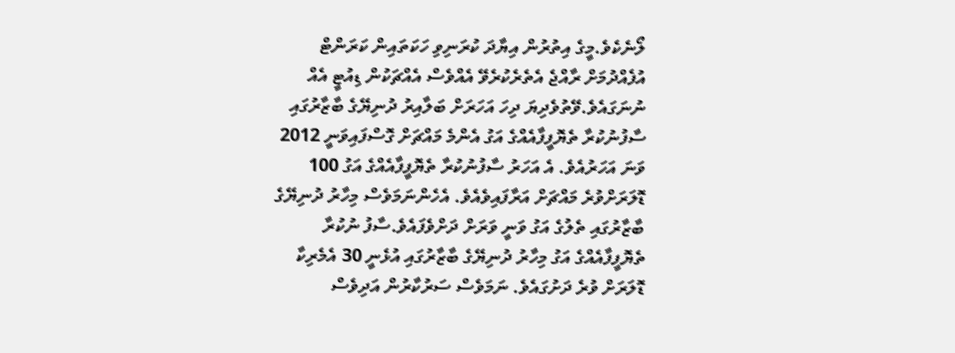ލޯނެކެވެ.މީގެ އިތުރުން އިޔާދަ ކުރަނިވި ހަކަތައިން ކަރަންޓް އުފެއްދުމަށް ރާއްޖެ އެތެރެކުރެވޭ އެއްވެސް އެއްޗަކުން ޑިއުޓީ އެއް ނުނަގައެވެ.ވޭތުވެދިޔަ ދިހަ އަހަރަށް ބަލާއިރު ދުނިޔޭގެ ބާޒާރުގައި ސާފުނުކުރާ ތެޔޮފީފާއެއްގެ އަގު އެންމެ މައްޗަށް ގޮސްފައިވަނީ 2012 ވަނަ އަހަރުއެވެ. އެ އަހަރު ސާފުނުކުރާ ތެޔޮފީފާއެއްގެ އަގު 100 ޑޮލަރަށްވުރެ މައްޗަށް އަރާފައިވެއެވެ. އެހެންނަމަވެސް މިހާރު ދުނިޔޭގެ ބާޒާރުގައި ތެލުގެ އަގު ވަނީ ވަރަށް ދަށްވެފައެވެ.ސާފު ނުކުރާ ތެޔޮފީފާއެއްގެ އަގު މިހާރު ދުނިޔޭގެ ބާޒާރުގައި އުޅެނީ 30 އެމެރިކާ ޑޮލަރަށް ވުރެ ދަށުގައެވެ. ނަމަވެސް ސަރުކާރުން އަދިވެސް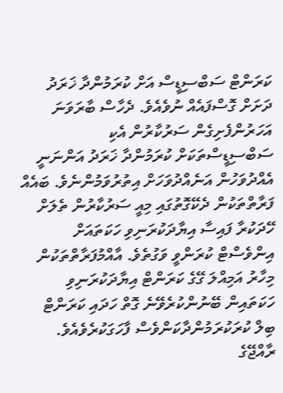ކަރަންޓް ސަބްސިޑީސް އަށް ކުރަމުންދާ ޚަރަދު ދަށަށް ގޮސްފައެއް ނުވެއެވެ. ދެހާސް ބާރަވަނަ އަހަރުންފެށިގެން ސަރުކާރުން އެކި ސަބްސިޑީސްތަކަށް ކުރަމުންދާ ޚަރަދު އަންނަނީ އެއްދުވަހުން އަނެއްދުވަހަށް އިތުރުވަމުންނެވެ. ބައެއް ފަރާތްތަކުން ދެކޭގޮތުގައި މިއީ ސަރުކާރުން ތެލަށް ހޭދަކުރާ ފައިސާ އިޔާދަކުރަނިވި ހަކަތައަށް އިންވެސްޓް ކުރަންވީ ވަގުތެވެ. އާއްމުފަރާތްތަކުން މިހާރު އަމިއްލަ ގޭގެ ކަރަންޓް އިޔާދަކުރަނިވި ހަކަތައިން ބޭނުންކުރެވޭނެ ގޮތް ހަދައި ކަރަންޓް ބިލް ކުރަކުރަމުންދާކަންވެސް ފާހަގަކުރެވެއެވެ. ރާއްޖޭގެ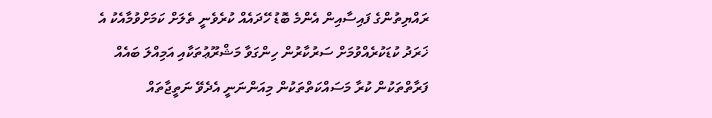ރައްޔިތުންގެ ފައިސާއިން އެންމެ ބޮޑު ހޭދައެއް ކުރެވެނީ ތެލަށް ކަމަށްވުމާއެކު އެ ޚަރަދު ކުޑަކުރެއްވުމަށް ސަރުކާރުން ހިންގަވާ މަޝްރޫޢުތަކާއި އަމިއްލަ ބައެއް ފަރާތްތަކުން ކުރާ މަސައްކަތްތަކުން މިއަންނަނީ އެދެވޭ ނަތީޖާތައް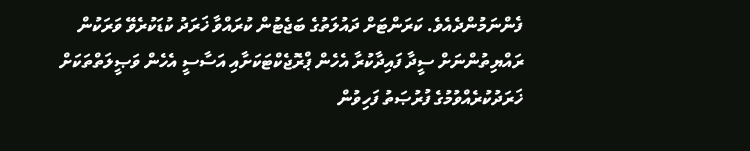ފެންނަމުންދެއެވެ. ކަރަންޓަށް ދައުލަތުގެ ބަޖެޓުން ކުރައްވާ ޚަރަދު ކުޑަކުރެވޭ ވަރަކުން ރައްޔިތުންނަށް ސީދާ ފައިދާކުރާ އެހެން ޕްރޮޖެކްޓަކަށާއި އަސާސީ އެހެން ވަޞީލަތްތަކަށް ޚަރަދުކުރެއްވުމުގެ ފުރުޞަތު ފަހިވުން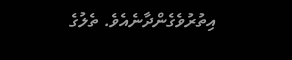އިތުރުވެގެންދާނެއެވެ. ތެލުގެ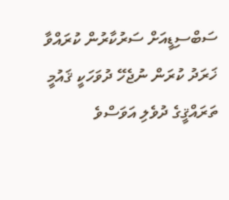ސަބްސިޑީއަށް ސަރުކާރުން ކުރައްވާ ޚަރަދު ކުރަން ނުޖެހޭ ދުވަހަކީ ޤައުމީ ތަރައްޤީގެ ދުވެލި އަވަސްވެ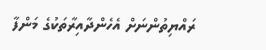ރައްޔިތުންނަށް އެހެންދާއިރާތަކުގެ މަންފާ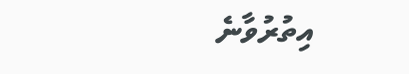އިތުރުވާނެ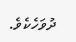ދުވަހެކެވެ.